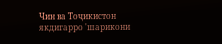Чин ва Тоҷикистон якдигарро 'шарикони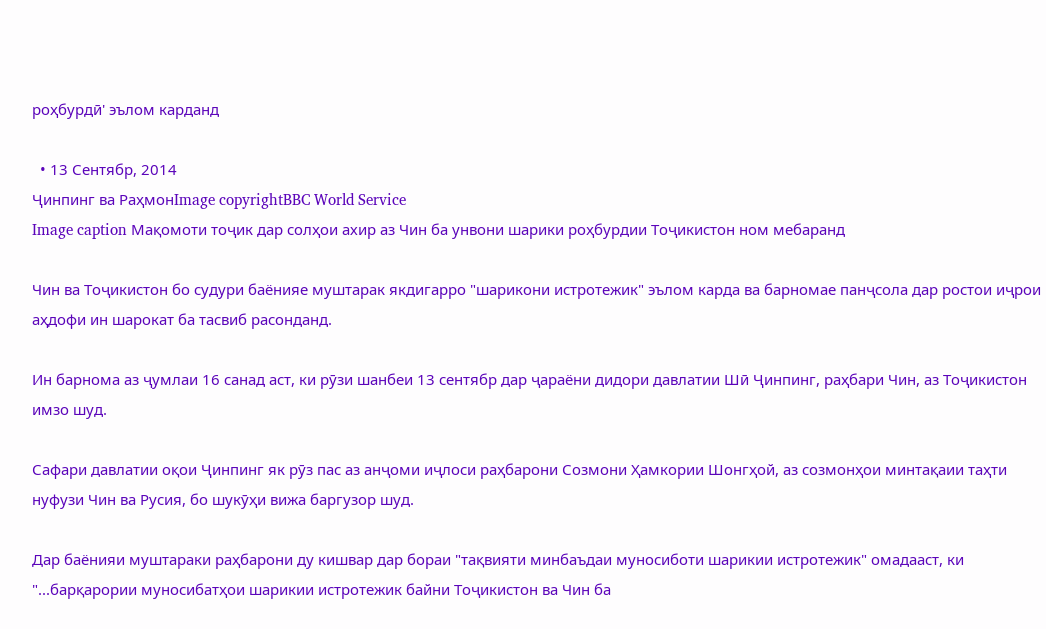роҳбурдӣ' эълом карданд

  • 13 Сентябр, 2014
Ҷинпинг ва РаҳмонImage copyrightBBC World Service
Image caption Мақомоти тоҷик дар солҳои ахир аз Чин ба унвони шарики роҳбурдии Тоҷикистон ном мебаранд

Чин ва Тоҷикистон бо судури баёнияе муштарак якдигарро "шарикони истротежик" эълом карда ва барномае панҷсола дар ростои иҷрои аҳдофи ин шарокат ба тасвиб расонданд.

Ин барнома аз ҷумлаи 16 санад аст, ки рӯзи шанбеи 13 сентябр дар ҷараёни дидори давлатии Шӣ Ҷинпинг, раҳбари Чин, аз Тоҷикистон имзо шуд.

Сафари давлатии оқои Ҷинпинг як рӯз пас аз анҷоми иҷлоси раҳбарони Созмони Ҳамкории Шонгҳой, аз созмонҳои минтақаии таҳти нуфузи Чин ва Русия, бо шукӯҳи вижа баргузор шуд.

Дар баёнияи муштараки раҳбарони ду кишвар дар бораи "тақвияти минбаъдаи муносиботи шарикии истротежик" омадааст, ки "...барқарории муносибатҳои шарикии истротежик байни Тоҷикистон ва Чин ба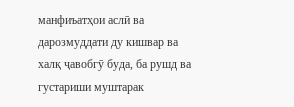манфиъатҳои аслӣ ва дарозмуддати ду кишвар ва халқ ҷавобгӯ буда, ба рушд ва густариши муштарак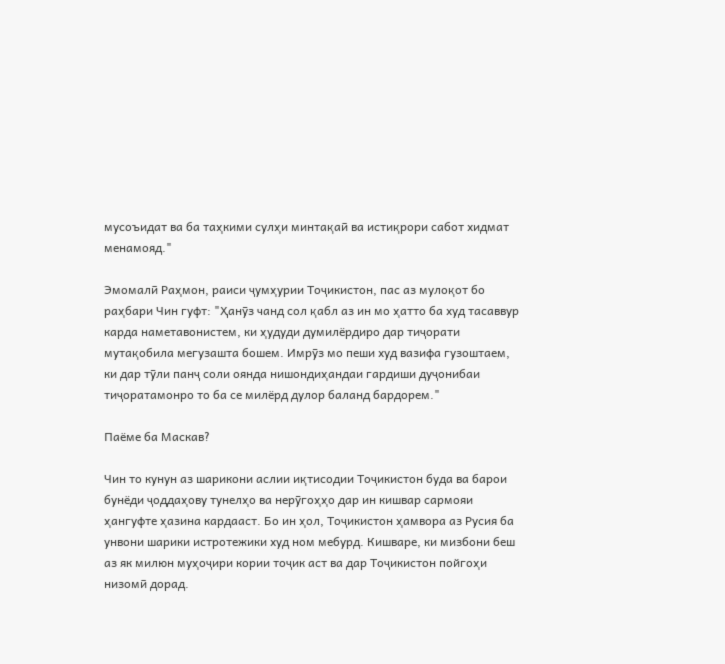мусоъидат ва ба таҳкими сулҳи минтақаӣ ва истиқрори сабот хидмат менамояд."

Эмомалӣ Раҳмон, раиси ҷумҳурии Тоҷикистон, пас аз мулоқот бо раҳбари Чин гуфт: "Ҳанӯз чанд сол қабл аз ин мо ҳатто ба худ тасаввур карда наметавонистем, ки ҳудуди думилёрдиро дар тиҷорати мутақобила мегузашта бошем. Имрӯз мо пеши худ вазифа гузоштаем, ки дар тӯли панҷ соли оянда нишондиҳандаи гардиши дуҷонибаи тиҷоратамонро то ба се милёрд дулор баланд бардорем."

Паёме ба Маскав?

Чин то кунун аз шарикони аслии иқтисодии Тоҷикистон буда ва барои бунёди ҷоддаҳову тунелҳо ва нерӯгоҳҳо дар ин кишвар сармояи ҳангуфте ҳазина кардааст. Бо ин ҳол, Тоҷикистон ҳамвора аз Русия ба унвони шарики истротежики худ ном мебурд. Кишваре, ки мизбони беш аз як милюн муҳоҷири кории тоҷик аст ва дар Тоҷикистон пойгоҳи низомӣ дорад.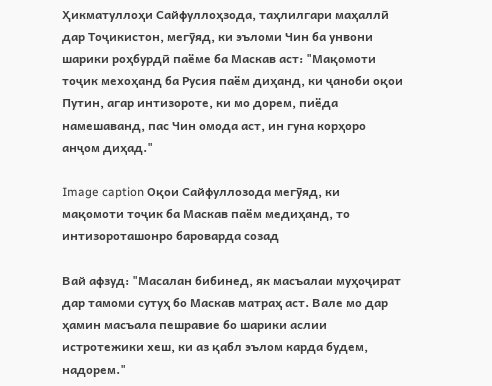Ҳикматуллоҳи Сайфуллоҳзода, таҳлилгари маҳаллӣ дар Тоҷикистон, мегӯяд, ки эъломи Чин ба унвони шарики роҳбурдӣ паёме ба Маскав аст: "Мақомоти тоҷик мехоҳанд ба Русия паём диҳанд, ки ҷаноби оқои Путин, агар интизороте, ки мо дорем, пиёда намешаванд, пас Чин омода аст, ин гуна корҳоро анҷом диҳад."

Image caption Оқои Сайфуллозода мегӯяд, ки мақомоти тоҷик ба Маскав паём медиҳанд, то интизороташонро бароварда созад

Вай афзуд: "Масалан бибинед, як масъалаи муҳоҷират дар тамоми сутуҳ бо Маскав матраҳ аст. Вале мо дар ҳамин масъала пешравие бо шарики аслии истротежики хеш, ки аз қабл эълом карда будем, надорем."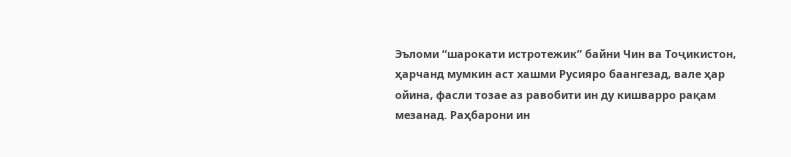Эъломи “шарокати истротежик” байни Чин ва Тоҷикистон, ҳарчанд мумкин аст хашми Русияро баангезад, вале ҳар ойина, фасли тозае аз равобити ин ду кишварро рақам мезанад. Раҳбарони ин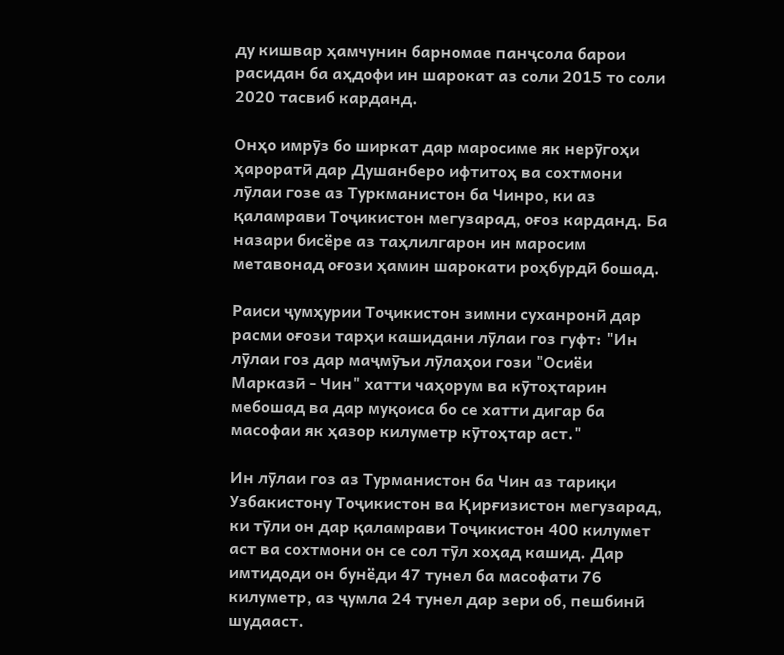ду кишвар ҳамчунин барномае панҷсола барои расидан ба аҳдофи ин шарокат аз соли 2015 то соли 2020 тасвиб карданд.

Онҳо имрӯз бо ширкат дар маросиме як нерӯгоҳи ҳароратӣ дар Душанберо ифтитоҳ ва сохтмони лӯлаи гозе аз Туркманистон ба Чинро, ки аз қаламрави Тоҷикистон мегузарад, оғоз карданд. Ба назари бисёре аз таҳлилгарон ин маросим метавонад оғози ҳамин шарокати роҳбурдӣ бошад.

Раиси ҷумҳурии Тоҷикистон зимни суханронӣ дар расми оғози тарҳи кашидани лӯлаи гоз гуфт: "Ин лӯлаи гоз дар маҷмӯъи лӯлаҳои гози "Осиёи Марказӣ - Чин" хатти чаҳорум ва кӯтоҳтарин мебошад ва дар муқоиса бо се хатти дигар ба масофаи як ҳазор килуметр кӯтоҳтар аст."

Ин лӯлаи гоз аз Турманистон ба Чин аз тариқи Узбакистону Тоҷикистон ва Қирғизистон мегузарад, ки тӯли он дар қаламрави Тоҷикистон 400 килумет аст ва сохтмони он се сол тӯл хоҳад кашид. Дар имтидоди он бунёди 47 тунел ба масофати 76 килуметр, аз ҷумла 24 тунел дар зери об, пешбинӣ шудааст.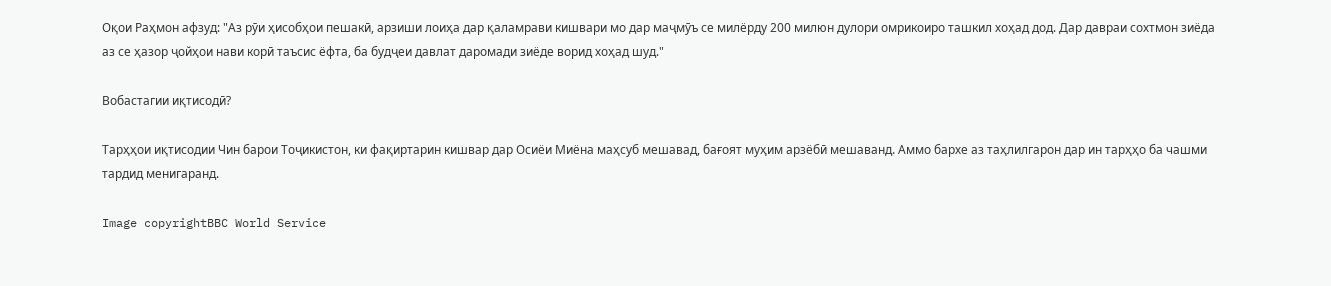Оқои Раҳмон афзуд: "Аз рӯи ҳисобҳои пешакӣ, арзиши лоиҳа дар қаламрави кишвари мо дар маҷмӯъ се милёрду 200 милюн дулори омрикоиро ташкил хоҳад дод. Дар давраи сохтмон зиёда аз се ҳазор ҷойҳои нави корӣ таъсис ёфта, ба будҷеи давлат даромади зиёде ворид хоҳад шуд."

Вобастагии иқтисодӣ?

Тарҳҳои иқтисодии Чин барои Тоҷикистон, ки фақиртарин кишвар дар Осиёи Миёна маҳсуб мешавад, бағоят муҳим арзёбӣ мешаванд. Аммо бархе аз таҳлилгарон дар ин тарҳҳо ба чашми тардид менигаранд.

Image copyrightBBC World Service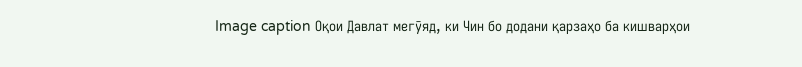Image caption Оқои Давлат мегӯяд, ки Чин бо додани қарзаҳо ба кишварҳои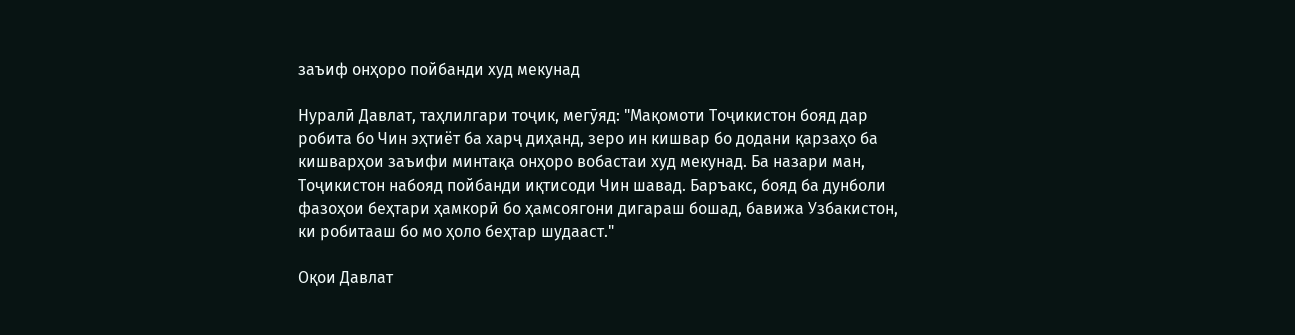заъиф онҳоро пойбанди худ мекунад

Нуралӣ Давлат, таҳлилгари тоҷик, мегӯяд: "Мақомоти Тоҷикистон бояд дар робита бо Чин эҳтиёт ба харҷ диҳанд, зеро ин кишвар бо додани қарзаҳо ба кишварҳои заъифи минтақа онҳоро вобастаи худ мекунад. Ба назари ман, Тоҷикистон набояд пойбанди иқтисоди Чин шавад. Баръакс, бояд ба дунболи фазоҳои беҳтари ҳамкорӣ бо ҳамсоягони дигараш бошад, бавижа Узбакистон, ки робитааш бо мо ҳоло беҳтар шудааст."

Оқои Давлат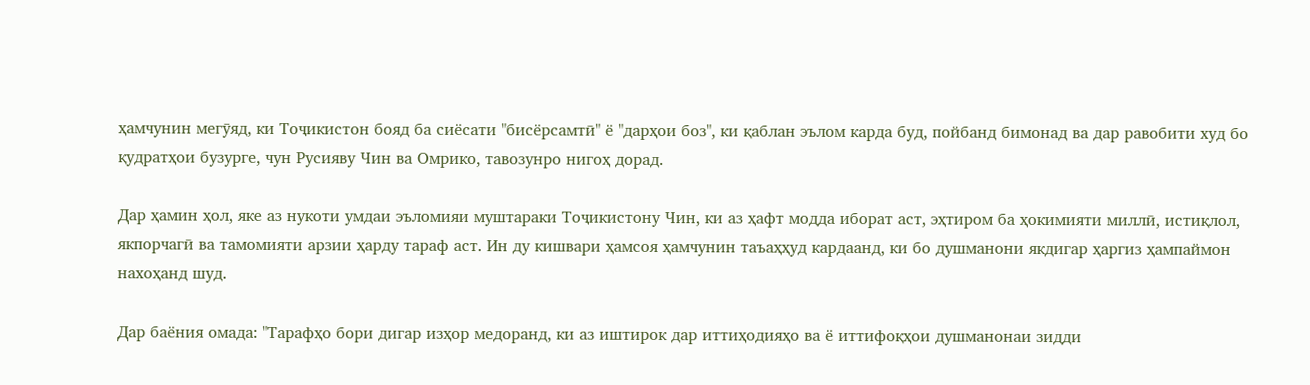ҳамчунин мегӯяд, ки Тоҷикистон бояд ба сиёсати "бисёрсамтӣ" ё "дарҳои боз", ки қаблан эълом карда буд, пойбанд бимонад ва дар равобити худ бо қудратҳои бузурге, чун Русияву Чин ва Омрико, тавозунро нигоҳ дорад.

Дар ҳамин ҳол, яке аз нукоти умдаи эъломияи муштараки Тоҷикистону Чин, ки аз ҳафт модда иборат аст, эҳтиром ба ҳокимияти миллӣ, истиқлол, якпорчагӣ ва тамомияти арзии ҳарду тараф аст. Ин ду кишвари ҳамсоя ҳамчунин таъаҳҳуд кардаанд, ки бо душманони якдигар ҳаргиз ҳампаймон нахоҳанд шуд.

Дар баёния омада: "Тарафҳо бори дигар изҳор медоранд, ки аз иштирок дар иттиҳодияҳо ва ё иттифоқҳои душманонаи зидди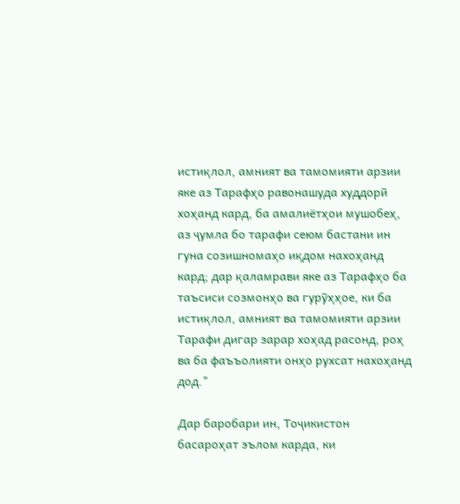истиқлол, амният ва тамомияти арзии яке аз Тарафҳо равонашуда худдорӣ хоҳанд кард, ба амалиётҳои мушобеҳ, аз ҷумла бо тарафи сеюм бастани ин гуна созишномаҳо иқдом нахоҳанд кард; дар қаламрави яке аз Тарафҳо ба таъсиси созмонҳо ва гурӯҳҳое, ки ба истиқлол, амният ва тамомияти арзии Тарафи дигар зарар хоҳад расонд, роҳ ва ба фаъъолияти онҳо рухсат нахоҳанд дод."

Дар баробари ин, Тоҷикистон басароҳат эълом карда, ки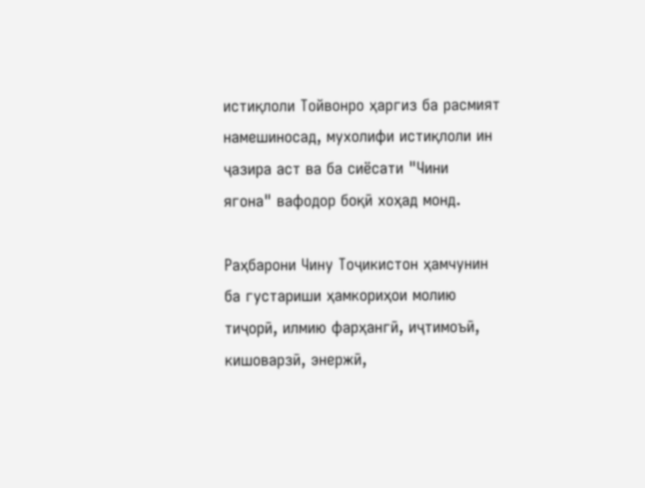истиқлоли Тойвонро ҳаргиз ба расмият намешиносад, мухолифи истиқлоли ин ҷазира аст ва ба сиёсати "Чини ягона" вафодор боқӣ хоҳад монд.

Раҳбарони Чину Тоҷикистон ҳамчунин ба густариши ҳамкориҳои молию тиҷорӣ, илмию фарҳангӣ, иҷтимоъӣ, кишоварзӣ, энержӣ,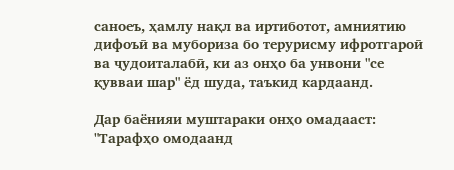саноеъ, ҳамлу нақл ва иртиботот, амниятию дифоъӣ ва мубориза бо терурисму ифротгароӣ ва ҷудоиталабӣ, ки аз онҳо ба унвони "се қувваи шар" ёд шуда, таъкид кардаанд.

Дар баёнияи муштараки онҳо омадааст: "Тарафҳо омодаанд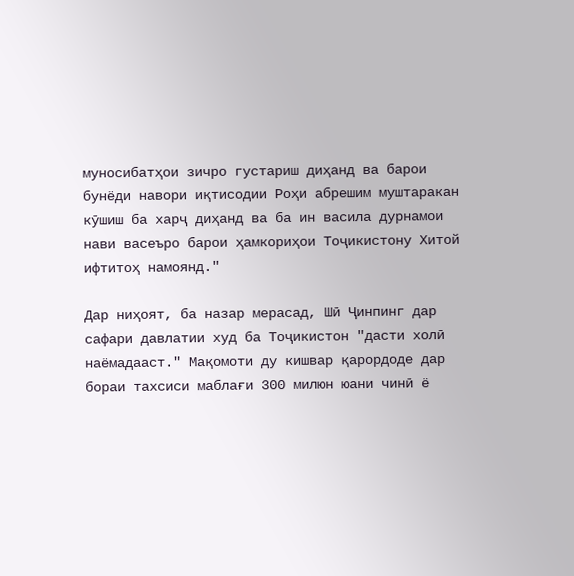муносибатҳои зичро густариш диҳанд ва барои бунёди навори иқтисодии Роҳи абрешим муштаракан кӯшиш ба харҷ диҳанд ва ба ин васила дурнамои нави васеъро барои ҳамкориҳои Тоҷикистону Хитой ифтитоҳ намоянд."

Дар ниҳоят, ба назар мерасад, Шӣ Ҷинпинг дар сафари давлатии худ ба Тоҷикистон "дасти холӣ наёмадааст." Мақомоти ду кишвар қарордоде дар бораи тахсиси маблағи 300 милюн юани чинӣ ё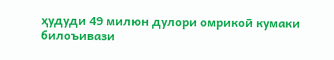ҳудуди 49 милюн дулори омрикоӣ кумаки билоъивази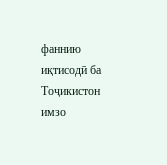фаннию иқтисодӣ ба Тоҷикистон имзо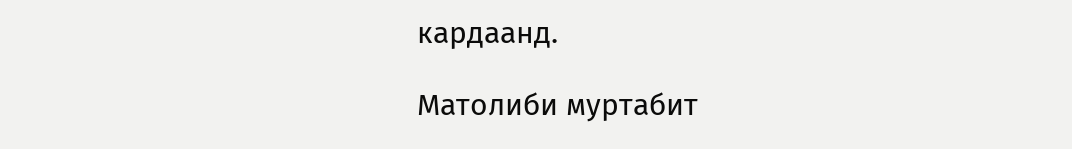кардаанд.

Матолиби муртабит